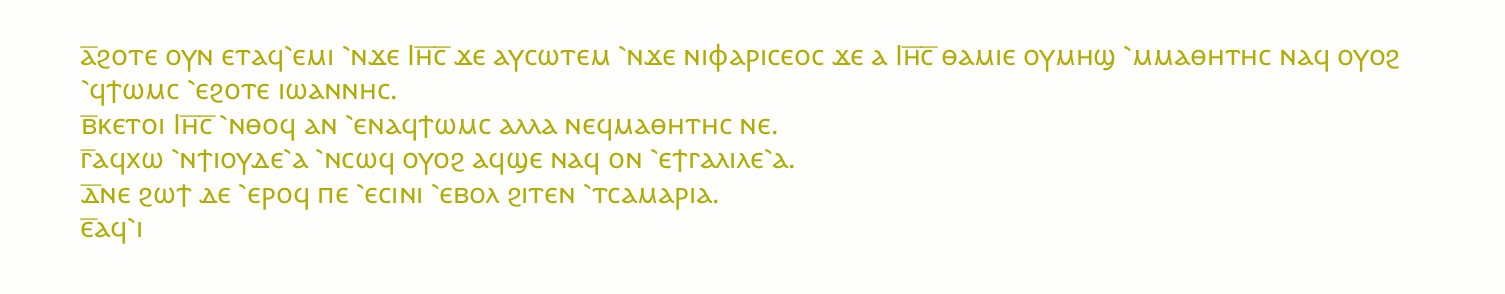ⲁ̅ϩⲟⲧⲉ ⲟⲩⲛ ⲉⲧⲁϥ⳿ⲉⲙⲓ ⳿ⲛϫⲉ Ⲓⲏ̅ⲥ̅ ϫⲉ ⲁⲩⲥⲱⲧⲉⲙ ⳿ⲛϫⲉ ⲛⲓⲫⲁⲣⲓⲥⲉⲟⲥ ϫⲉ ⲁ Ⲓⲏ̅ⲥ̅ ⲑⲁⲙⲓⲉ ⲟⲩⲙⲏϣ ⳿ⲙⲙⲁⲑⲏⲧⲏⲥ ⲛⲁϥ ⲟⲩⲟϩ ⳿ϥϯⲱⲙⲥ ⳿ⲉϩⲟⲧⲉ ⲓⲱⲁⲛⲛⲏⲥ.
ⲃ̅ⲕⲉⲧⲟⲓ Ⲓⲏ̅ⲥ̅ ⳿ⲛⲑⲟϥ ⲁⲛ ⳿ⲉⲛⲁϥϯⲱⲙⲥ ⲁⲗⲗⲁ ⲛⲉϥⲙⲁⲑⲏⲧⲏⲥ ⲛⲉ.
ⲅ̅ⲁϥⲭⲱ ⳿ⲛϯⲓⲟⲩⲇⲉ⳿ⲁ ⳿ⲛⲥⲱϥ ⲟⲩⲟϩ ⲁϥϣⲉ ⲛⲁϥ ⲟⲛ ⳿ⲉϯⲅⲁⲗⲓⲗⲉ⳿ⲁ.
ⲇ̅ⲛⲉ ϩⲱϯ ⲇⲉ ⳿ⲉⲣⲟϥ ⲡⲉ ⳿ⲉⲥⲓⲛⲓ ⳿ⲉⲃⲟⲗ ϩⲓⲧⲉⲛ ⳿ⲧⲥⲁⲙⲁⲣⲓⲁ.
ⲉ̅ⲁϥ⳿ⲓ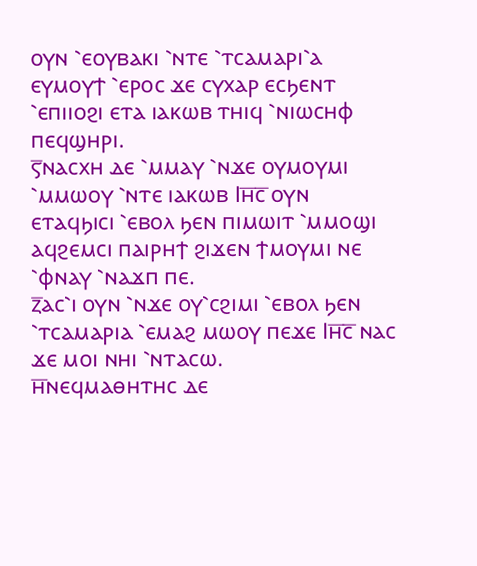ⲟⲩⲛ ⳿ⲉⲟⲩⲃⲁⲕⲓ ⳿ⲛⲧⲉ ⳿ⲧⲥⲁⲙⲁⲣⲓ⳿ⲁ ⲉⲩⲙⲟⲩϯ ⳿ⲉⲣⲟⲥ ϫⲉ ⲥⲩⲭⲁⲣ ⲉⲥϧⲉⲛⲧ ⳿ⲉⲡⲓⲓⲟϩⲓ ⲉⲧⲁ ⲓⲁⲕⲱⲃ ⲧⲏⲓϥ ⳿ⲛⲓⲱⲥⲏⲫ ⲡⲉϥϣⲏⲣⲓ.
ⲋ̅ⲛⲁⲥⲭⲏ ⲇⲉ ⳿ⲙⲙⲁⲩ ⳿ⲛϫⲉ ⲟⲩⲙⲟⲩⲙⲓ ⳿ⲙⲙⲱⲟⲩ ⳿ⲛⲧⲉ ⲓⲁⲕⲱⲃ Ⲓⲏ̅ⲥ̅ ⲟⲩⲛ ⲉⲧⲁϥϧⲓⲥⲓ ⳿ⲉⲃⲟⲗ ϧⲉⲛ ⲡⲓⲙⲱⲓⲧ ⳿ⲙⲙⲟϣⲓ ⲁϥϩⲉⲙⲥⲓ ⲡⲁⲓⲣⲏϯ ϩⲓϫⲉⲛ ϯⲙⲟⲩⲙⲓ ⲛⲉ ⳿ⲫⲛⲁⲩ ⳿ⲛⲁϫⲡ ⲡⲉ.
ⲍ̅ⲁⲥ⳿ⲓ ⲟⲩⲛ ⳿ⲛϫⲉ ⲟⲩ⳿ⲥϩⲓⲙⲓ ⳿ⲉⲃⲟⲗ ϧⲉⲛ ⳿ⲧⲥⲁⲙⲁⲣⲓⲁ ⳿ⲉⲙⲁϩ ⲙⲱⲟⲩ ⲡⲉϫⲉ Ⲓⲏ̅ⲥ̅ ⲛⲁⲥ ϫⲉ ⲙⲟⲓ ⲛⲏⲓ ⳿ⲛⲧⲁⲥⲱ.
ⲏ̅ⲛⲉϥⲙⲁⲑⲏⲧⲏⲥ ⲇⲉ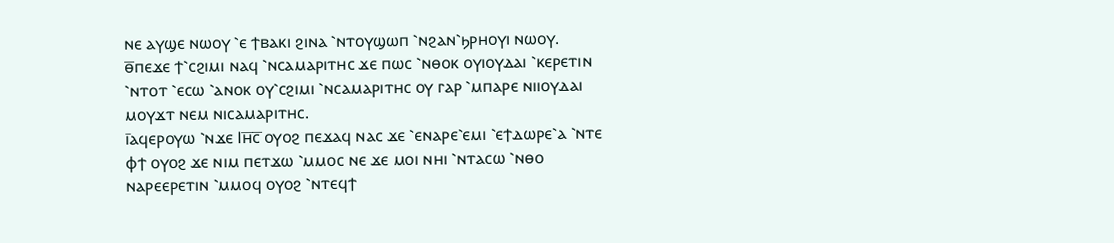ⲛⲉ ⲁⲩϣⲉ ⲛⲱⲟⲩ ⳿ⲉ ϯⲃⲁⲕⲓ ϩⲓⲛⲁ ⳿ⲛⲧⲟⲩϣⲱⲡ ⳿ⲛϩⲁⲛ⳿ϧⲣⲏⲟⲩⲓ ⲛⲱⲟⲩ.
ⲑ̅ⲡⲉϫⲉ ϯ⳿ⲥϩⲓⲙⲓ ⲛⲁϥ ⳿ⲛⲥⲁⲙⲁⲣⲓⲧⲏⲥ ϫⲉ ⲡⲱⲥ ⳿ⲛⲑⲟⲕ ⲟⲩⲓⲟⲩⲇⲁⲓ ⳿ⲕⲉⲣⲉⲧⲓⲛ ⳿ⲛⲧⲟⲧ ⳿ⲉⲥⲱ ⳿ⲁⲛⲟⲕ ⲟⲩ⳿ⲥϩⲓⲙⲓ ⳿ⲛⲥⲁⲙⲁⲣⲓⲧⲏⲥ ⲟⲩ ⲅⲁⲣ ⳿ⲙⲡⲁⲣⲉ ⲛⲓⲓⲟⲩⲇⲁⲓ ⲙⲟⲩϫⲧ ⲛⲉⲙ ⲛⲓⲥⲁⲙⲁⲣⲓⲧⲏⲥ.
ⲓ̅ⲁϥⲉⲣⲟⲩⲱ ⳿ⲛϫⲉ Ⲓⲏ̅ⲥ̅ ⲟⲩⲟϩ ⲡⲉϫⲁϥ ⲛⲁⲥ ϫⲉ ⳿ⲉⲛⲁⲣⲉ⳿ⲉⲙⲓ ⳿ⲉϯⲇⲱⲣⲉ⳿ⲁ ⳿ⲛⲧⲉ ⲫϯ ⲟⲩⲟϩ ϫⲉ ⲛⲓⲙ ⲡⲉⲧϫⲱ ⳿ⲙⲙⲟⲥ ⲛⲉ ϫⲉ ⲙⲟⲓ ⲛⲏⲓ ⳿ⲛⲧⲁⲥⲱ ⳿ⲛⲑⲟ ⲛⲁⲣⲉⲉⲣⲉⲧⲓⲛ ⳿ⲙⲙⲟϥ ⲟⲩⲟϩ ⳿ⲛⲧⲉϥϯ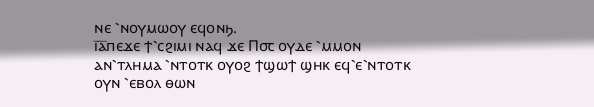ⲛⲉ ⳿ⲛⲟⲩⲙⲱⲟⲩ ⲉϥⲟⲛϧ.
ⲓ̅ⲁ̅ⲡⲉϫⲉ ϯ⳿ⲥϩⲓⲙⲓ ⲛⲁϥ ϫⲉ Ⲡ⳪ ⲟⲩⲇⲉ ⳿ⲙⲙⲟⲛ ⲁⲛ⳿ⲧⲗⲏⲙⲁ ⳿ⲛⲧⲟⲧⲕ ⲟⲩⲟϩ ϯϣⲱϯ ϣⲏⲕ ⲉϥ⳿ⲉ⳿ⲛⲧⲟⲧⲕ ⲟⲩⲛ ⳿ⲉⲃⲟⲗ ⲑⲱⲛ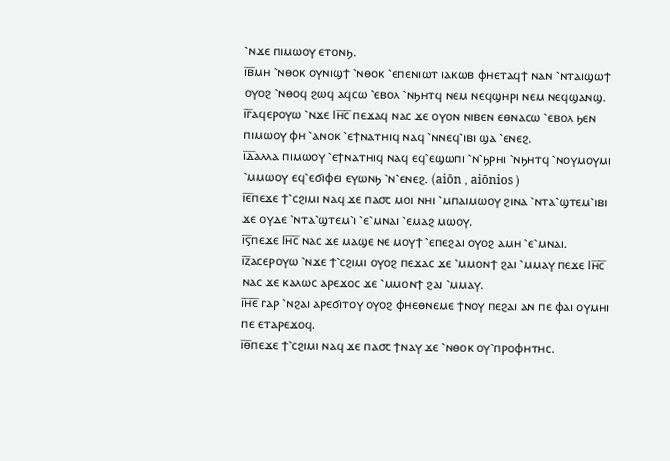⳿ⲛϫⲉ ⲡⲓⲙⲱⲟⲩ ⲉⲧⲟⲛϧ.
ⲓ̅ⲃ̅ⲙⲏ ⳿ⲛⲑⲟⲕ ⲟⲩⲛⲓϣϯ ⳿ⲛⲑⲟⲕ ⳿ⲉⲡⲉⲛⲓⲱⲧ ⲓⲁⲕⲱⲃ ⲫⲏⲉⲧⲁϥϯ ⲛⲁⲛ ⳿ⲛⲧⲁⲓϣⲱϯ ⲟⲩⲟϩ ⳿ⲛⲑⲟϥ ϩⲱϥ ⲁϥⲥⲱ ⳿ⲉⲃⲟⲗ ⳿ⲛϧⲏⲧϥ ⲛⲉⲙ ⲛⲉϥϣⲏⲣⲓ ⲛⲉⲙ ⲛⲉϥϣⲁⲛϣ.
ⲓ̅ⲅ̅ⲁϥⲉⲣⲟⲩⲱ ⳿ⲛϫⲉ Ⲓⲏ̅ⲥ̅ ⲡⲉϫⲁϥ ⲛⲁⲥ ϫⲉ ⲟⲩⲟⲛ ⲛⲓⲃⲉⲛ ⲉⲑⲛⲁⲥⲱ ⳿ⲉⲃⲟⲗ ϧⲉⲛ ⲡⲓⲙⲱⲟⲩ ⲫⲏ ⳿ⲁⲛⲟⲕ ⳿ⲉϯⲛⲁⲧⲏⲓϥ ⲛⲁϥ ⳿ⲛⲛⲉϥ⳿ⲓⲃⲓ ϣⲁ ⳿ⲉⲛⲉϩ.
ⲓ̅ⲇ̅ⲁⲗⲗⲁ ⲡⲓⲙⲱⲟⲩ ⳿ⲉϯⲛⲁⲧⲏⲓϥ ⲛⲁϥ ⲉϥ⳿ⲉϣⲱⲡⲓ ⳿ⲛ⳿ϧⲣⲏⲓ ⳿ⲛϧⲏⲧϥ ⳿ⲛⲟⲩⲙⲟⲩⲙⲓ ⳿ⲙⲙⲱⲟⲩ ⲉϥ⳿ⲉϭⲓⲫⲉⲓ ⲉⲩⲱⲛϧ ⳿ⲛ⳿ⲉⲛⲉϩ. (aiōn , aiōnios )
ⲓ̅ⲉ̅ⲡⲉϫⲉ ϯ⳿ⲥϩⲓⲙⲓ ⲛⲁϥ ϫⲉ ⲡⲁ⳪ ⲙⲟⲓ ⲛⲏⲓ ⳿ⲙⲡⲁⲓⲙⲱⲟⲩ ϩⲓⲛⲁ ⳿ⲛⲧⲁ⳿ϣⲧⲉⲙ⳿ⲓⲃⲓ ϫⲉ ⲟⲩⲇⲉ ⳿ⲛⲧⲁ⳿ϣⲧⲉⲙ⳿ⲓ ⳿ⲉ⳿ⲙⲛⲁⲓ ⳿ⲉⲙⲁϩ ⲙⲱⲟⲩ.
ⲓ̅ⲋ̅ⲡⲉϫⲉ Ⲓⲏ̅ⲥ̅ ⲛⲁⲥ ϫⲉ ⲙⲁϣⲉ ⲛⲉ ⲙⲟⲩϯ ⳿ⲉⲡⲉϩⲁⲓ ⲟⲩⲟϩ ⲁⲙⲏ ⳿ⲉ⳿ⲙⲛⲁⲓ.
ⲓ̅ⲍ̅ⲁⲥⲉⲣⲟⲩⲱ ⳿ⲛϫⲉ ϯ⳿ⲥϩⲓⲙⲓ ⲟⲩⲟϩ ⲡⲉϫⲁⲥ ϫⲉ ⳿ⲙⲙⲟⲛϯ ϩⲁⲓ ⳿ⲙⲙⲁⲩ ⲡⲉϫⲉ Ⲓⲏ̅ⲥ̅ ⲛⲁⲥ ϫⲉ ⲕⲁⲗⲱⲥ ⲁⲣⲉϫⲟⲥ ϫⲉ ⳿ⲙⲙⲟⲛϯ ϩⲁⲓ ⳿ⲙⲙⲁⲩ.
ⲓ̅ⲏ̅ⲉ̅ ⲅⲁⲣ ⳿ⲛϩⲁⲓ ⲁⲣⲉϭⲓⲧⲟⲩ ⲟⲩⲟϩ ⲫⲏⲉⲑⲛⲉⲙⲉ ϯⲛⲟⲩ ⲡⲉϩⲁⲓ ⲁⲛ ⲡⲉ ⲫⲁⲓ ⲟⲩⲙⲏⲓ ⲡⲉ ⲉⲧⲁⲣⲉϫⲟϥ.
ⲓ̅ⲑ̅ⲡⲉϫⲉ ϯ⳿ⲥϩⲓⲙⲓ ⲛⲁϥ ϫⲉ ⲡⲁ⳪ ϯⲛⲁⲩ ϫⲉ ⳿ⲛⲑⲟⲕ ⲟⲩ⳿ⲡⲣⲟⲫⲏⲧⲏⲥ.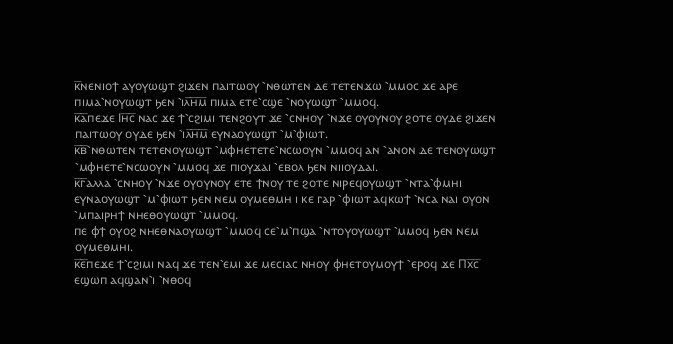ⲕ̅ⲛⲉⲛⲓⲟϯ ⲁⲩⲟⲩⲱϣⲧ ϩⲓϫⲉⲛ ⲡⲁⲓⲧⲱⲟⲩ ⳿ⲛⲑⲱⲧⲉⲛ ⲇⲉ ⲧⲉⲧⲉⲛϫⲱ ⳿ⲙⲙⲟⲥ ϫⲉ ⲁⲣⲉ ⲡⲓⲙⲁ⳿ⲛⲟⲩⲱϣⲧ ϧⲉⲛ ⳿ⲓⲗ̅ⲏ̅ⲙ̅ ⲡⲓⲙⲁ ⲉⲧⲉ⳿ⲥϣⲉ ⳿ⲛⲟⲩⲱϣⲧ ⳿ⲙⲙⲟϥ.
ⲕ̅ⲁ̅ⲡⲉϫⲉ Ⲓⲏ̅ⲥ̅ ⲛⲁⲥ ϫⲉ ϯ⳿ⲥϩⲓⲙⲓ ⲧⲉⲛϩⲟⲩⲧ ϫⲉ ⳿ⲥⲛⲏⲟⲩ ⳿ⲛϫⲉ ⲟⲩⲟⲩⲛⲟⲩ ϩⲟⲧⲉ ⲟⲩⲇⲉ ϩⲓϫⲉⲛ ⲡⲁⲓⲧⲱⲟⲩ ⲟⲩⲇⲉ ϧⲉⲛ ⳿ⲓⲗ̅ⲏ̅ⲙ̅ ⲉⲩⲛⲁⲟⲩⲱϣⲧ ⳿ⲙ⳿ⲫⲓⲱⲧ.
ⲕ̅ⲃ̅⳿ⲛⲑⲱⲧⲉⲛ ⲧⲉⲧⲉⲛⲟⲩⲱϣⲧ ⳿ⲙⲫⲏⲉⲧⲉⲧⲉ⳿ⲛⲥⲱⲟⲩⲛ ⳿ⲙⲙⲟϥ ⲁⲛ ⳿ⲁⲛⲟⲛ ⲇⲉ ⲧⲉⲛⲟⲩⲱϣⲧ ⳿ⲙⲫⲏⲉⲧⲉ⳿ⲛⲥⲱⲟⲩⲛ ⳿ⲙⲙⲟϥ ϫⲉ ⲡⲓⲟⲩϫⲁⲓ ⳿ⲉⲃⲟⲗ ϧⲉⲛ ⲛⲓⲓⲟⲩⲇⲁⲓ.
ⲕ̅ⲅ̅ⲁⲗⲗⲁ ⳿ⲥⲛⲏⲟⲩ ⳿ⲛϫⲉ ⲟⲩⲟⲩⲛⲟⲩ ⲉⲧⲉ ϯⲛⲟⲩ ⲧⲉ ϩⲟⲧⲉ ⲛⲓⲣⲉϥⲟⲩⲱϣⲧ ⳿ⲛⲧⲁ⳿ⲫⲙⲏⲓ ⲉⲩⲛⲁⲟⲩⲱϣⲧ ⳿ⲙ⳿ⲫⲓⲱⲧ ϧⲉⲛ ⲛⲉⲙ ⲟⲩⲙⲉⲑⲙⲏ ⲓ ⲕⲉ ⲅⲁⲣ ⳿ⲫⲓⲱⲧ ⲁϥⲕⲱϯ ⳿ⲛⲥⲁ ⲛⲁⲓ ⲟⲩⲟⲛ ⳿ⲙⲡⲁⲓⲣⲏϯ ⲛⲏⲉⲑⲟⲩⲱϣⲧ ⳿ⲙⲙⲟϥ.
ⲡⲉ ⲫϯ ⲟⲩⲟϩ ⲛⲏⲉⲑⲛⲁⲟⲩⲱϣⲧ ⳿ⲙⲙⲟϥ ⲥⲉ⳿ⲙ⳿ⲡϣⲁ ⳿ⲛⲧⲟⲩⲟⲩⲱϣⲧ ⳿ⲙⲙⲟϥ ϧⲉⲛ ⲛⲉⲙ ⲟⲩⲙⲉⲑⲙⲏⲓ.
ⲕ̅ⲉ̅ⲡⲉϫⲉ ϯ⳿ⲥϩⲓⲙⲓ ⲛⲁϥ ϫⲉ ⲧⲉⲛ⳿ⲉⲙⲓ ϫⲉ ⲙⲉⲥⲓⲁⲥ ⲛⲏⲟⲩ ⲫⲏⲉⲧⲟⲩⲙⲟⲩϯ ⳿ⲉⲣⲟϥ ϫⲉ Ⲡⲭ̅ⲥ̅ ⲉϣⲱⲡ ⲁϥϣⲁⲛ⳿ⲓ ⳿ⲛⲑⲟϥ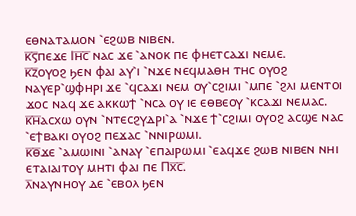ⲉⲑⲛⲁⲧⲁⲙⲟⲛ ⳿ⲉϩⲱⲃ ⲛⲓⲃⲉⲛ.
ⲕ̅ⲋ̅ⲡⲉϫⲉ Ⲓⲏ̅ⲥ̅ ⲛⲁⲥ ϫⲉ ⳿ⲁⲛⲟⲕ ⲡⲉ ⲫⲏⲉⲧⲥⲁϫⲓ ⲛⲉⲙⲉ.
ⲕ̅ⲍ̅ⲟⲩⲟϩ ϧⲉⲛ ⲫⲁⲓ ⲁⲩ⳿ⲓ ⳿ⲛϫⲉ ⲛⲉϥⲙⲁⲑⲏ ⲧⲏⲥ ⲟⲩⲟϩ ⲛⲁⲩⲉⲣ⳿ϣⲫⲏⲣⲓ ϫⲉ ⳿ϥⲥⲁϫⲓ ⲛⲉⲙ ⲟⲩ⳿ⲥϩⲓⲙⲓ ⳿ⲙⲡⲉ ⳿ϩⲗⲓ ⲙⲉⲛⲧⲟⲓ ϫⲟⲥ ⲛⲁϥ ϫⲉ ⲁⲕⲕⲱϯ ⳿ⲛⲥⲁ ⲟⲩ ⲓⲉ ⲉⲑⲃⲉⲟⲩ ⳿ⲕⲥⲁϫⲓ ⲛⲉⲙⲁⲥ.
ⲕ̅ⲏ̅ⲁⲥⲭⲱ ⲟⲩⲛ ⳿ⲛⲧⲉⲥϩⲩⲇⲣⲓ⳿ⲁ ⳿ⲛϫⲉ ϯ⳿ⲥϩⲓⲙⲓ ⲟⲩⲟϩ ⲁⲥϣⲉ ⲛⲁⲥ ⳿ⲉϯⲃⲁⲕⲓ ⲟⲩⲟϩ ⲡⲉϫⲁⲥ ⳿ⲛⲛⲓⲣⲱⲙⲓ.
ⲕ̅ⲑ̅ϫⲉ ⳿ⲁⲙⲱⲓⲛⲓ ⳿ⲁⲛⲁⲩ ⳿ⲉⲡⲁⲓⲣⲱⲙⲓ ⳿ⲉⲁϥϫⲉ ϩⲱⲃ ⲛⲓⲃⲉⲛ ⲛⲏⲓ ⲉⲧⲁⲓⲁⲓⲧⲟⲩ ⲙⲏⲧⲓ ⲫⲁⲓ ⲡⲉ Ⲡⲭ̅ⲥ̅.
ⲗ̅ⲛⲁⲩⲛⲏⲟⲩ ⲇⲉ ⳿ⲉⲃⲟⲗ ϧⲉⲛ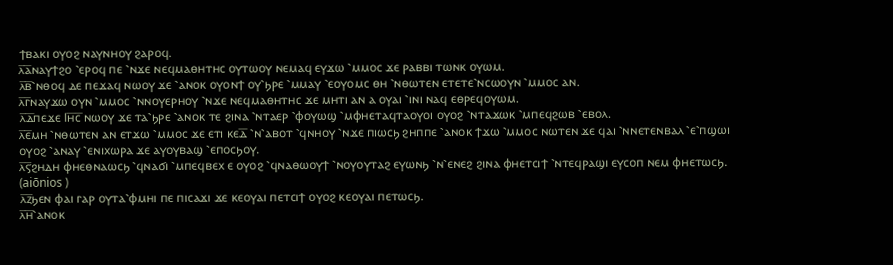ϯⲃⲁⲕⲓ ⲟⲩⲟϩ ⲛⲁⲩⲛⲏⲟⲩ ϩⲁⲣⲟϥ.
ⲗ̅ⲁ̅ⲛⲁⲩϯϩⲟ ⳿ⲉⲣⲟϥ ⲡⲉ ⳿ⲛϫⲉ ⲛⲉϥⲙⲁⲑⲏⲧⲏⲥ ⲟⲩⲧⲱⲟⲩ ⲛⲉⲙⲁϥ ⲉⲩϫⲱ ⳿ⲙⲙⲟⲥ ϫⲉ ⲣⲁⲃⲃⲓ ⲧⲱⲛⲕ ⲟⲩⲱⲙ.
ⲗ̅ⲃ̅⳿ⲛⲑⲟϥ ⲇⲉ ⲡⲉϫⲁϥ ⲛⲱⲟⲩ ϫⲉ ⳿ⲁⲛⲟⲕ ⲟⲩⲟⲛϯ ⲟⲩ⳿ϧⲣⲉ ⳿ⲙⲙⲁⲩ ⳿ⲉⲟⲩⲟⲙⲥ ⲑⲏ ⳿ⲛⲑⲱⲧⲉⲛ ⲉⲧⲉⲧⲉ⳿ⲛⲥⲱⲟⲩⲛ ⳿ⲙⲙⲟⲥ ⲁⲛ.
ⲗ̅ⲅ̅ⲛⲁⲩϫⲱ ⲟⲩⲛ ⳿ⲙⲙⲟⲥ ⳿ⲛⲛⲟⲩⲉⲣⲏⲟⲩ ⳿ⲛϫⲉ ⲛⲉϥⲙⲁⲑⲏⲧⲏⲥ ϫⲉ ⲙⲏⲧⲓ ⲁⲛ ⲁ ⲟⲩⲁⲓ ⳿ⲓⲛⲓ ⲛⲁϥ ⲉⲑⲣⲉϥⲟⲩⲱⲙ.
ⲗ̅ⲇ̅ⲡⲉϫⲉ Ⲓⲏ̅ⲥ̅ ⲛⲱⲟⲩ ϫⲉ ⲧⲁ⳿ϧⲣⲉ ⳿ⲁⲛⲟⲕ ⲧⲉ ϩⲓⲛⲁ ⳿ⲛⲧⲁⲉⲣ ⳿ⲫⲟⲩⲱϣ ⳿ⲙⲫⲏⲉⲧⲁϥⲧⲁⲟⲩⲟⲓ ⲟⲩⲟϩ ⳿ⲛⲧⲁϫⲱⲕ ⳿ⲙⲡⲉϥϩⲱⲃ ⳿ⲉⲃⲟⲗ.
ⲗ̅ⲉ̅ⲙⲏ ⳿ⲛⲑⲱⲧⲉⲛ ⲁⲛ ⲉⲧϫⲱ ⳿ⲙⲙⲟⲥ ϫⲉ ⲉⲧⲓ ⲕⲉⲇ̅ ⳿ⲛ⳿ⲁⲃⲟⲧ ⳿ϥⲛⲏⲟⲩ ⳿ⲛϫⲉ ⲡⲓⲱⲥϧ ϩⲏⲡⲡⲉ ⳿ⲁⲛⲟⲕ ϯϫⲱ ⳿ⲙⲙⲟⲥ ⲛⲱⲧⲉⲛ ϫⲉ ϥⲁⲓ ⳿ⲛⲛⲉⲧⲉⲛⲃⲁⲗ ⳿ⲉ⳿ⲡϣⲱⲓ ⲟⲩⲟϩ ⳿ⲁⲛⲁⲩ ⳿ⲉⲛⲓⲭⲱⲣⲁ ϫⲉ ⲁⲩⲟⲩⲃⲁϣ ⳿ⲉⲡⲟⲥϧⲟⲩ.
ⲗ̅ⲋ̅ϩⲏⲇⲏ ⲫⲏⲉⲑⲛⲁⲱⲥϧ ⳿ϥⲛⲁϭⲓ ⳿ⲙⲡⲉϥⲃⲉⲭ ⲉ ⲟⲩⲟϩ ⳿ϥⲛⲁⲑⲱⲟⲩϯ ⳿ⲛⲟⲩⲟⲩⲧⲁϩ ⲉⲩⲱⲛϧ ⳿ⲛ⳿ⲉⲛⲉϩ ϩⲓⲛⲁ ⲫⲏⲉⲧⲥⲓϯ ⳿ⲛⲧⲉϥⲣⲁϣⲓ ⲉⲩⲥⲟⲡ ⲛⲉⲙ ⲫⲏⲉⲧⲱⲥϧ. (aiōnios )
ⲗ̅ⲍ̅ϧⲉⲛ ⲫⲁⲓ ⲅⲁⲣ ⲟⲩⲧⲁ⳿ⲫⲙⲏⲓ ⲡⲉ ⲡⲓⲥⲁϫⲓ ϫⲉ ⲕⲉⲟⲩⲁⲓ ⲡⲉⲧⲥⲓϯ ⲟⲩⲟϩ ⲕⲉⲟⲩⲁⲓ ⲡⲉⲧⲱⲥϧ.
ⲗ̅ⲏ̅⳿ⲁⲛⲟⲕ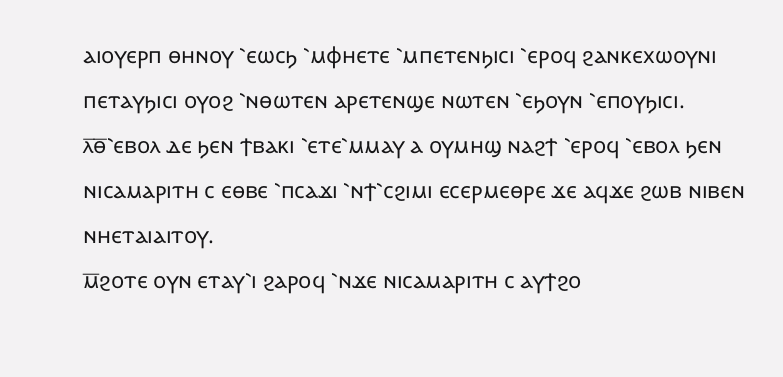ⲁⲓⲟⲩⲉⲣⲡ ⲑⲏⲛⲟⲩ ⳿ⲉⲱⲥϧ ⳿ⲙⲫⲏⲉⲧⲉ ⳿ⲙⲡⲉⲧⲉⲛϧⲓⲥⲓ ⳿ⲉⲣⲟϥ ϩⲁⲛⲕⲉⲭⲱⲟⲩⲛⲓ ⲡⲉⲧⲁⲩϧⲓⲥⲓ ⲟⲩⲟϩ ⳿ⲛⲑⲱⲧⲉⲛ ⲁⲣⲉⲧⲉⲛϣⲉ ⲛⲱⲧⲉⲛ ⳿ⲉϧⲟⲩⲛ ⳿ⲉⲡⲟⲩϧⲓⲥⲓ.
ⲗ̅ⲑ̅⳿ⲉⲃⲟⲗ ⲇⲉ ϧⲉⲛ ϯⲃⲁⲕⲓ ⳿ⲉⲧⲉ⳿ⲙⲙⲁⲩ ⲁ ⲟⲩⲙⲏϣ ⲛⲁϩϯ ⳿ⲉⲣⲟϥ ⳿ⲉⲃⲟⲗ ϧⲉⲛ ⲛⲓⲥⲁⲙⲁⲣⲓⲧⲏ ⲥ ⲉⲑⲃⲉ ⳿ⲡⲥⲁϫⲓ ⳿ⲛϯ⳿ⲥϩⲓⲙⲓ ⲉⲥⲉⲣⲙⲉⲑⲣⲉ ϫⲉ ⲁϥϫⲉ ϩⲱⲃ ⲛⲓⲃⲉⲛ ⲛⲏⲉⲧⲁⲓⲁⲓⲧⲟⲩ.
ⲙ̅ϩⲟⲧⲉ ⲟⲩⲛ ⲉⲧⲁⲩ⳿ⲓ ϩⲁⲣⲟϥ ⳿ⲛϫⲉ ⲛⲓⲥⲁⲙⲁⲣⲓⲧⲏ ⲥ ⲁⲩϯϩⲟ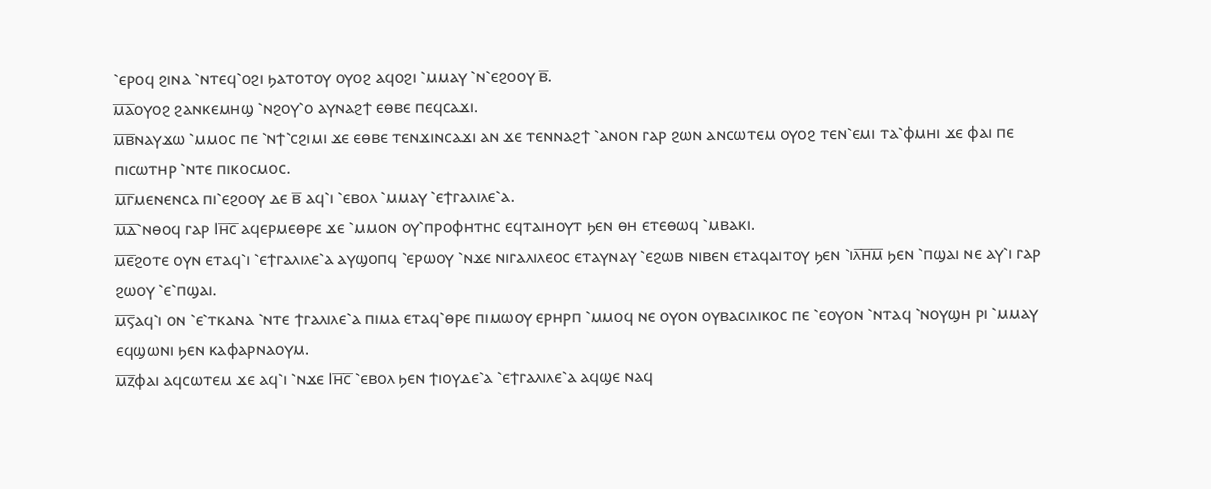⳿ⲉⲣⲟϥ ϩⲓⲛⲁ ⳿ⲛⲧⲉϥ⳿ⲟϩⲓ ϧⲁⲧⲟⲧⲟⲩ ⲟⲩⲟϩ ⲁϥⲟϩⲓ ⳿ⲙⲙⲁⲩ ⳿ⲛ⳿ⲉϩⲟⲟⲩ ⲃ̅.
ⲙ̅ⲁ̅ⲟⲩⲟϩ ϩⲁⲛⲕⲉⲙⲏϣ ⳿ⲛϩⲟⲩ⳿ⲟ ⲁⲩⲛⲁϩϯ ⲉⲑⲃⲉ ⲡⲉϥⲥⲁϫⲓ.
ⲙ̅ⲃ̅ⲛⲁⲩϫⲱ ⳿ⲙⲙⲟⲥ ⲡⲉ ⳿ⲛϯ⳿ⲥϩⲓⲙⲓ ϫⲉ ⲉⲑⲃⲉ ⲧⲉⲛϫⲓⲛⲥⲁϫⲓ ⲁⲛ ϫⲉ ⲧⲉⲛⲛⲁϩϯ ⳿ⲁⲛⲟⲛ ⲅⲁⲣ ϩⲱⲛ ⲁⲛⲥⲱⲧⲉⲙ ⲟⲩⲟϩ ⲧⲉⲛ⳿ⲉⲙⲓ ⲧⲁ⳿ⲫⲙⲏⲓ ϫⲉ ⲫⲁⲓ ⲡⲉ ⲡⲓⲥⲱⲧⲏⲣ ⳿ⲛⲧⲉ ⲡⲓⲕⲟⲥⲙⲟⲥ.
ⲙ̅ⲅ̅ⲙⲉⲛⲉⲛⲥⲁ ⲡⲓ⳿ⲉϩⲟⲟⲩ ⲇⲉ ⲃ̅ ⲁϥ⳿ⲓ ⳿ⲉⲃⲟⲗ ⳿ⲙⲙⲁⲩ ⳿ⲉϯⲅⲁⲗⲓⲗⲉ⳿ⲁ.
ⲙ̅ⲇ̅⳿ⲛⲑⲟϥ ⲅⲁⲣ Ⲓⲏ̅ⲥ̅ ⲁϥⲉⲣⲙⲉⲑⲣⲉ ϫⲉ ⳿ⲙⲙⲟⲛ ⲟⲩ⳿ⲡⲣⲟⲫⲏⲧⲏⲥ ⲉϥⲧⲁⲓⲏⲟⲩⲧ ϧⲉⲛ ⲑⲏ ⲉⲧⲉⲑⲱϥ ⳿ⲙⲃⲁⲕⲓ.
ⲙ̅ⲉ̅ϩⲟⲧⲉ ⲟⲩⲛ ⲉⲧⲁϥ⳿ⲓ ⳿ⲉϯⲅⲁⲗⲓⲗⲉ⳿ⲁ ⲁⲩϣⲟⲡϥ ⳿ⲉⲣⲱⲟⲩ ⳿ⲛϫⲉ ⲛⲓⲅⲁⲗⲓⲗⲉⲟⲥ ⲉⲧⲁⲩⲛⲁⲩ ⳿ⲉϩⲱⲃ ⲛⲓⲃⲉⲛ ⲉⲧⲁϥⲁⲓⲧⲟⲩ ϧⲉⲛ ⳿ⲓⲗ̅ⲏ̅ⲙ̅ ϧⲉⲛ ⳿ⲡϣⲁⲓ ⲛⲉ ⲁⲩ⳿ⲓ ⲅⲁⲣ ϩⲱⲟⲩ ⳿ⲉ⳿ⲡϣⲁⲓ.
ⲙ̅ⲋ̅ⲁϥ⳿ⲓ ⲟⲛ ⳿ⲉ⳿ⲧⲕⲁⲛⲁ ⳿ⲛⲧⲉ ϯⲅⲁⲗⲓⲗⲉ⳿ⲁ ⲡⲓⲙⲁ ⲉⲧⲁϥ⳿ⲑⲣⲉ ⲡⲓⲙⲱⲟⲩ ⲉⲣⲏⲣⲡ ⳿ⲙⲙⲟϥ ⲛⲉ ⲟⲩⲟⲛ ⲟⲩⲃⲁⲥⲓⲗⲓⲕⲟⲥ ⲡⲉ ⳿ⲉⲟⲩⲟⲛ ⳿ⲛⲧⲁϥ ⳿ⲛⲟⲩϣⲏ ⲣⲓ ⳿ⲙⲙⲁⲩ ⲉϥϣⲱⲛⲓ ϧⲉⲛ ⲕⲁⲫⲁⲣⲛⲁⲟⲩⲙ.
ⲙ̅ⲍ̅ⲫⲁⲓ ⲁϥⲥⲱⲧⲉⲙ ϫⲉ ⲁϥ⳿ⲓ ⳿ⲛϫⲉ Ⲓⲏ̅ⲥ̅ ⳿ⲉⲃⲟⲗ ϧⲉⲛ ϯⲓⲟⲩⲇⲉ⳿ⲁ ⳿ⲉϯⲅⲁⲗⲓⲗⲉ⳿ⲁ ⲁϥϣⲉ ⲛⲁϥ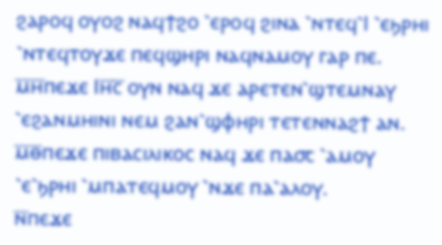ϩⲁⲣⲟϥ ⲟⲩⲟϩ ⲛⲁϥϯϩⲟ ⳿ⲉⲣⲟϥ ϩⲓⲛⲁ ⳿ⲛⲧⲉϥ⳿Ⲓ ⳿ⲉϧⲣⲏⲓ ⳿ⲛⲧⲉϥⲧⲟⲩϫⲉ ⲡⲉϥϣⲏⲣⲓ ⲛⲁϥⲛⲁⲙⲟⲩ ⲅⲁⲣ ⲡⲉ.
ⲙ̅ⲏ̅ⲡⲉϫⲉ Ⲓⲏ̅ⲥ̅ ⲟⲩⲛ ⲛⲁϥ ϫⲉ ⲁⲣⲉⲧⲉⲛ⳿ϣⲧⲉⲙⲛⲁⲩ ⳿ⲉϩⲁⲛⲙⲏⲓⲛⲓ ⲛⲉⲙ ϩⲁⲛ⳿ϣⲫⲏⲣⲓ ⲧⲉⲧⲉⲛⲛⲁϩϯ ⲁⲛ.
ⲙ̅ⲑ̅ⲡⲉϫⲉ ⲡⲓⲃⲁⲥⲓⲗⲓⲕⲟⲥ ⲛⲁϥ ϫⲉ ⲡⲁ⳪ ⳿ⲁⲙⲟⲩ ⳿ⲉ⳿ϧⲣⲏⲓ ⳿ⲙⲡⲁⲧⲉϥⲙⲟⲩ ⳿ⲛϫⲉ ⲡⲁ⳿ⲁⲗⲟⲩ.
ⲛ̅ⲡⲉϫⲉ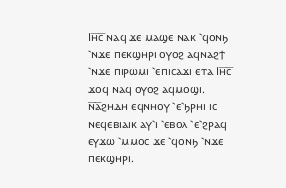Ⲓⲏ̅ⲥ̅ ⲛⲁϥ ϫⲉ ⲙⲁϣⲉ ⲛⲁⲕ ⳿ϥⲟⲛϧ ⳿ⲛϫⲉ ⲡⲉⲕϣⲏⲣⲓ ⲟⲩⲟϩ ⲁϥⲛⲁϩϯ ⳿ⲛϫⲉ ⲡⲓⲣⲱⲙⲓ ⳿ⲉⲡⲓⲥⲁϫⲓ ⲉⲧⲁ Ⲓⲏ̅ⲥ̅ ϫⲟϥ ⲛⲁϥ ⲟⲩⲟϩ ⲁϥⲙⲟϣⲓ.
ⲛ̅ⲁ̅ϩⲏⲇⲏ ⲉϥⲛⲏⲟⲩ ⳿ⲉ⳿ϧⲣⲏⲓ ⲓⲥ ⲛⲉϥⲉⲃⲓⲁⲓⲕ ⲁⲩ⳿ⲓ ⳿ⲉⲃⲟⲗ ⳿ⲉ⳿ϩⲣⲁϥ ⲉⲩϫⲱ ⳿ⲙⲙⲟⲥ ϫⲉ ⳿ϥⲟⲛϧ ⳿ⲛϫⲉ ⲡⲉⲕϣⲏⲣⲓ.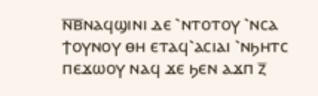ⲛ̅ⲃ̅ⲛⲁϥϣⲓⲛⲓ ⲇⲉ ⳿ⲛⲧⲟⲧⲟⲩ ⳿ⲛⲥⲁ ϯⲟⲩⲛⲟⲩ ⲑⲏ ⲉⲧⲁϥ⳿ⲁⲥⲓⲁⲓ ⳿ⲛϧⲏⲧⲥ ⲡⲉϫⲱⲟⲩ ⲛⲁϥ ϫⲉ ϧⲉⲛ ⲁϫⲡ ⲍ̅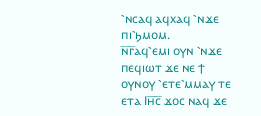⳿ⲛⲥⲁϥ ⲁϥⲭⲁϥ ⳿ⲛϫⲉ ⲡⲓ⳿ϧⲙⲟⲙ.
ⲛ̅ⲅ̅ⲁϥ⳿ⲉⲙⲓ ⲟⲩⲛ ⳿ⲛϫⲉ ⲡⲉϥⲓⲱⲧ ϫⲉ ⲛⲉ ϯ ⲟⲩⲛⲟⲩ ⳿ⲉⲧⲉ⳿ⲙⲙⲁⲩ ⲧⲉ ⲉⲧⲁ Ⲓⲏ̅ⲥ̅ ϫⲟⲥ ⲛⲁϥ ϫⲉ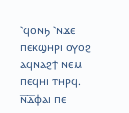⳿ϥⲟⲛϧ ⳿ⲛϫⲉ ⲡⲉⲕϣⲏⲣⲓ ⲟⲩⲟϩ ⲁϥⲛⲁϩϯ ⲛⲉⲙ ⲡⲉϥⲏⲓ ⲧⲏⲣϥ.
ⲛ̅ⲇ̅ⲫⲁⲓ ⲡⲉ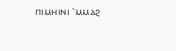ⲡⲓⲙⲏⲓⲛⲓ ⳿ⲙⲙⲁϩ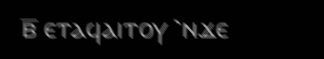ⲃ̅ ⲉⲧⲁϥⲁⲓⲧⲟⲩ ⳿ⲛϫⲉ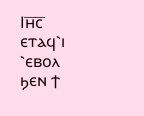Ⲓⲏ̅ⲥ̅ ⲉⲧⲁϥ⳿ⲓ ⳿ⲉⲃⲟⲗ ϧⲉⲛ ϯ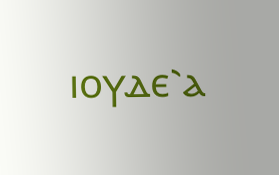ⲓⲟⲩⲇⲉ⳿ⲁ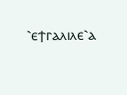⳿ⲉϯⲅⲁⲗⲓⲗⲉ⳿ⲁ